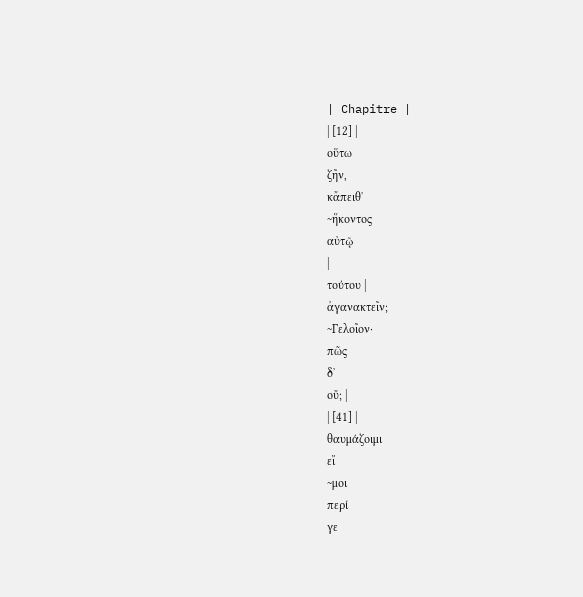| Chapitre |
| [12] |
οὕτω
ζῆν,
κἄπειθ᾽
~ἥκοντος
αὐτῷ
|
τούτου |
ἀγανακτεῖν;
~Γελοῖον·
πῶς
δ᾽
οὔ; |
| [41] |
θαυμάζοιμι
εἴ
~μοι
περί
γε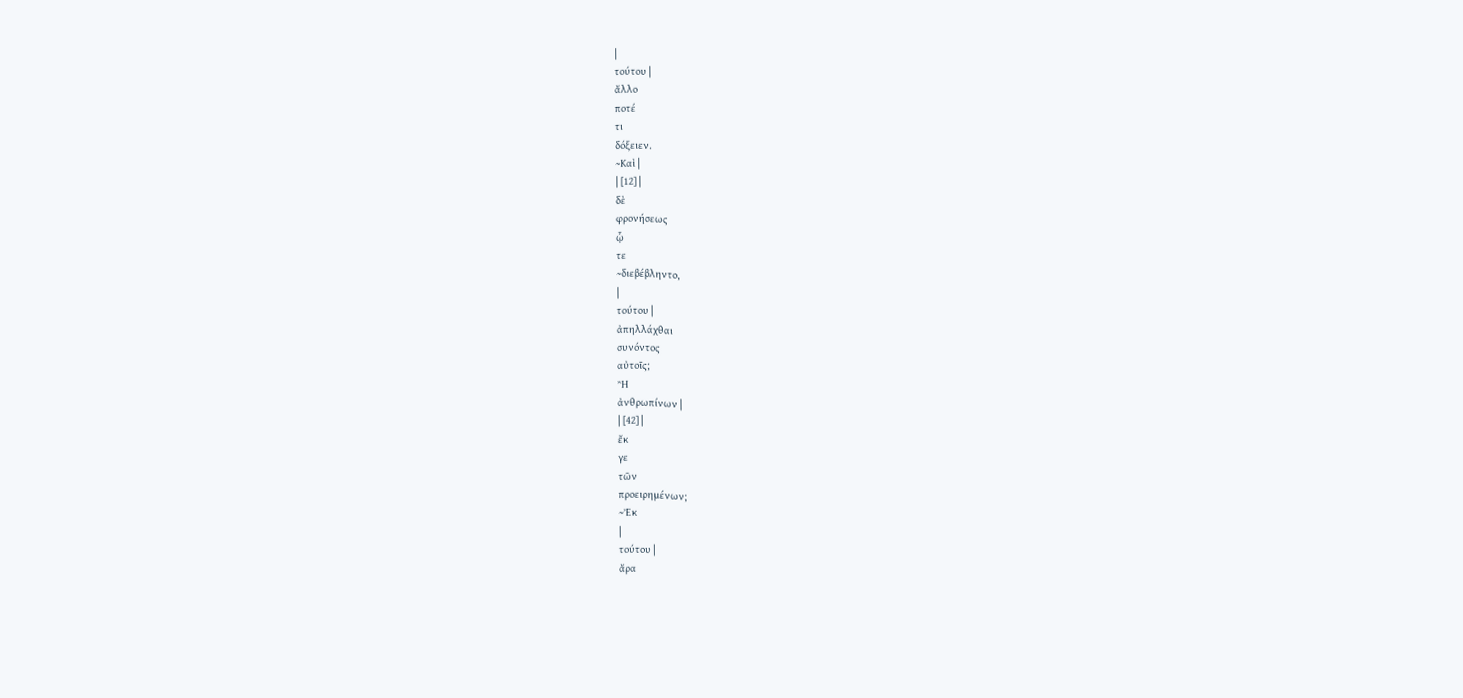|
τούτου |
ἄλλο
ποτέ
τι
δόξειεν.
~Καὶ |
| [12] |
δὲ
φρονήσεως
ᾧ
τε
~διεβέβληντο,
|
τούτου |
ἀπηλλάχθαι
συνόντος
αὐτοῖς;
Ἢ
ἀνθρωπίνων |
| [42] |
ἔκ
γε
τῶν
προειρημένων;
~Ἐκ
|
τούτου |
ἄρα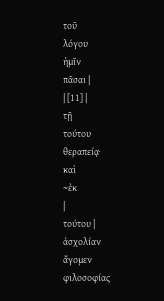τοῦ
λόγου
ἡμῖν
πᾶσαι |
| [11] |
τῇ
τούτου
θεραπείᾳ·
καὶ
~ἐκ
|
τούτου |
ἀσχολίαν
ἄγομεν
φιλοσοφίας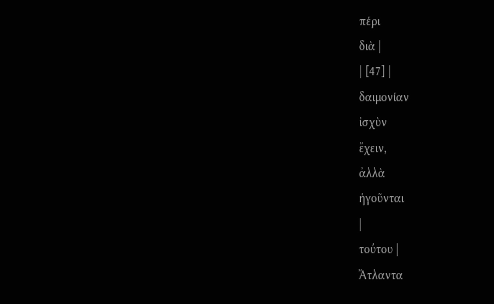πέρι
διὰ |
| [47] |
δαιμονίαν
ἰσχὺν
ἔχειν,
ἀλλὰ
ἡγοῦνται
|
τούτου |
Ἄτλαντα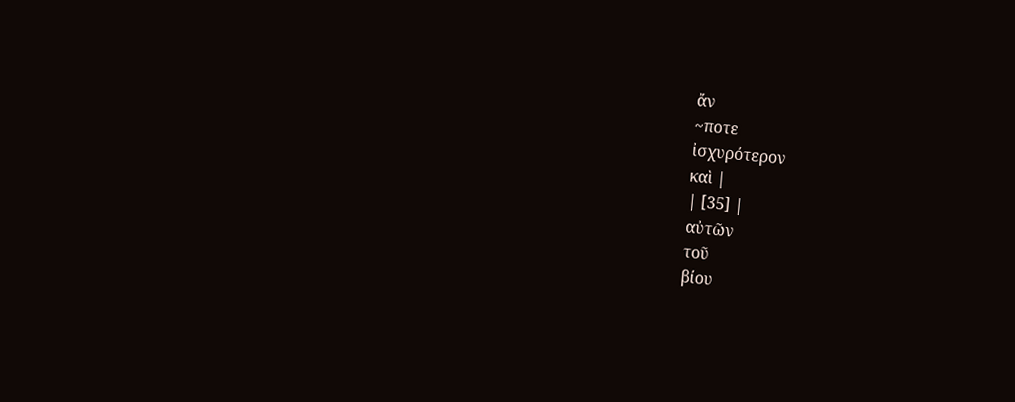ἄν
~ποτε
ἰσχυρότερον
καὶ |
| [35] |
αὐτῶν
τοῦ
βίου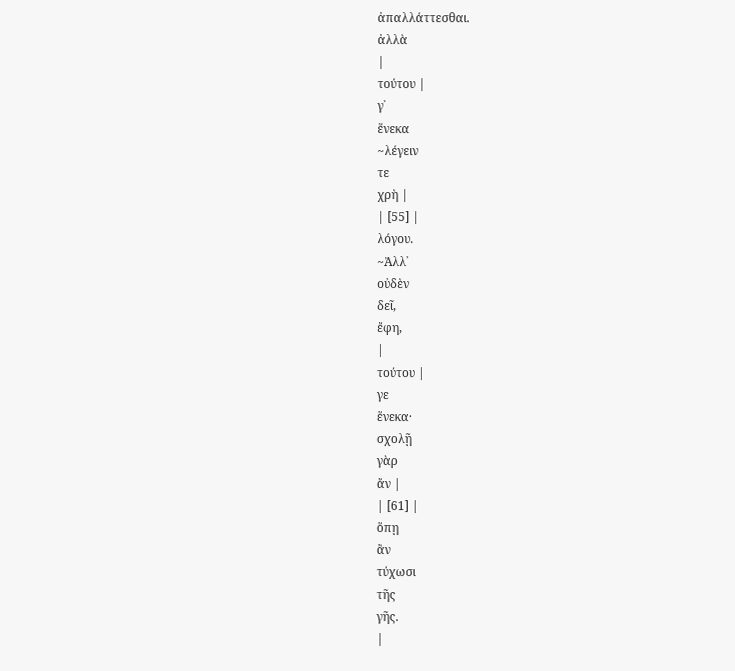ἀπαλλάττεσθαι.
ἀλλὰ
|
τούτου |
γ᾽
ἕνεκα
~λέγειν
τε
χρὴ |
| [55] |
λόγου.
~Ἀλλ᾽
οὐδὲν
δεῖ,
ἔφη,
|
τούτου |
γε
ἕνεκα·
σχολῇ
γὰρ
ἄν |
| [61] |
ὅπῃ
ἂν
τύχωσι
τῆς
γῆς.
|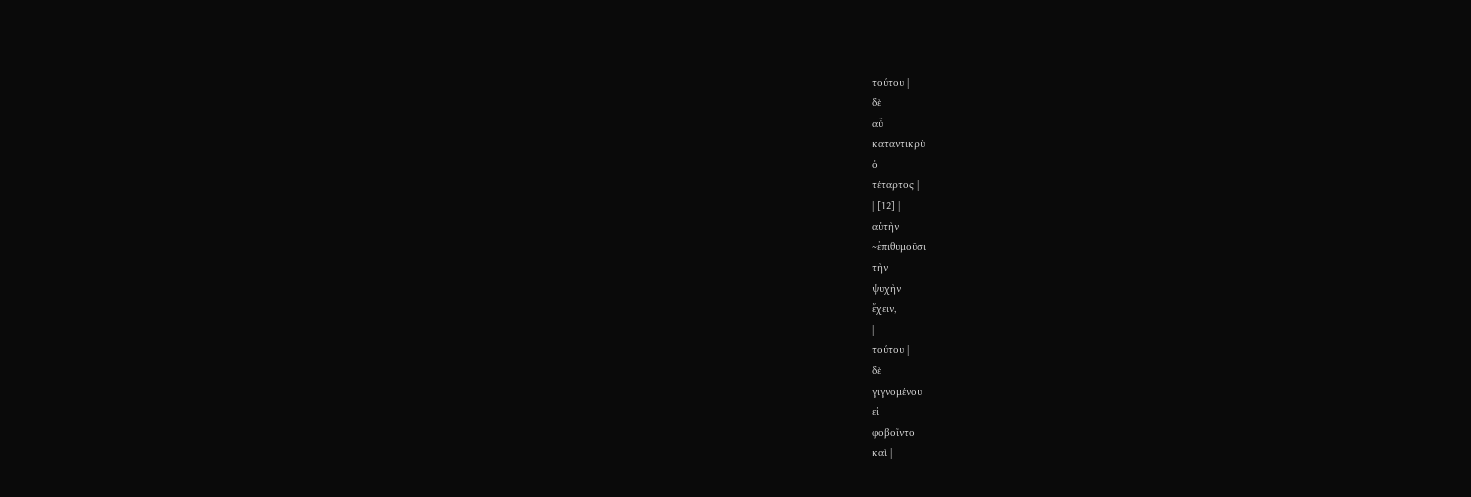τούτου |
δὲ
αὖ
καταντικρὺ
ὁ
τέταρτος |
| [12] |
αὑτὴν
~ἐπιθυμοῦσι
τὴν
ψυχὴν
ἔχειν,
|
τούτου |
δὲ
γιγνομένου
εἰ
φοβοῖντο
καὶ |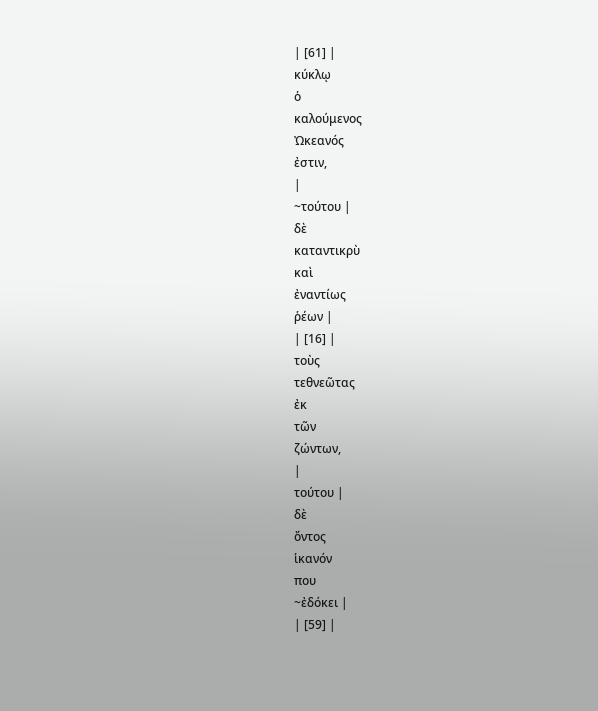| [61] |
κύκλῳ
ὁ
καλούμενος
Ὠκεανός
ἐστιν,
|
~τούτου |
δὲ
καταντικρὺ
καὶ
ἐναντίως
ῥέων |
| [16] |
τοὺς
τεθνεῶτας
ἐκ
τῶν
ζώντων,
|
τούτου |
δὲ
ὄντος
ἱκανόν
που
~ἐδόκει |
| [59] |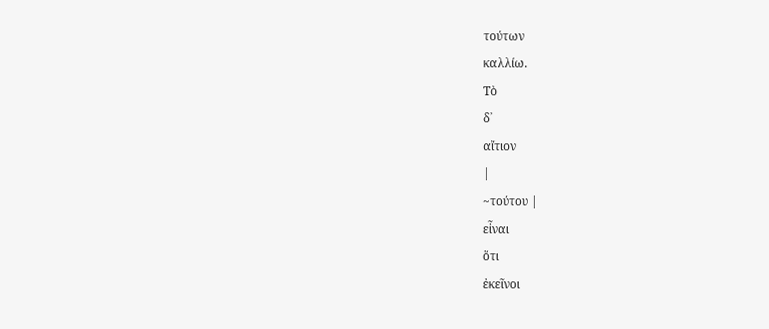τούτων
καλλίω.
Τὸ
δ᾽
αἴτιον
|
~τούτου |
εἶναι
ὅτι
ἐκεῖνοι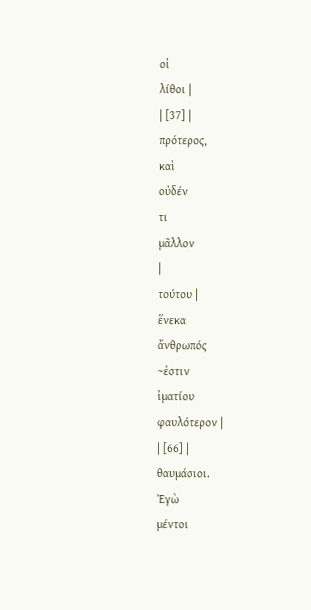οἱ
λίθοι |
| [37] |
πρότερος,
καὶ
οὐδέν
τι
μᾶλλον
|
τούτου |
ἕνεκα
ἄνθρωπός
~ἐστιν
ἱματίου
φαυλότερον |
| [66] |
θαυμάσιοι.
Ἐγὼ
μέντοι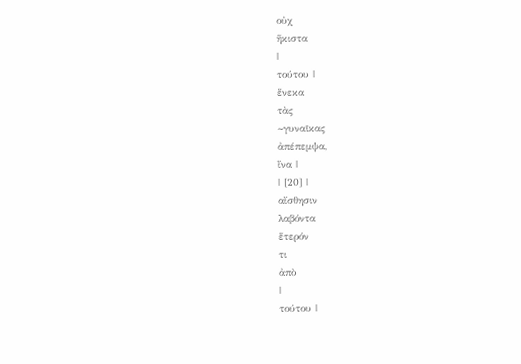οὐχ
ἥκιστα
|
τούτου |
ἕνεκα
τὰς
~γυναῖκας
ἀπέπεμψα,
ἵνα |
| [20] |
αἴσθησιν
λαβόντα
ἕτερόν
τι
ἀπὸ
|
τούτου |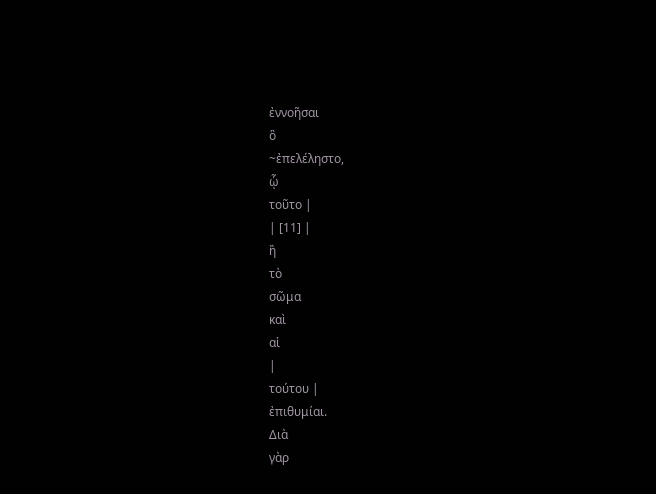ἐννοῆσαι
ὃ
~ἐπελέληστο,
ᾧ
τοῦτο |
| [11] |
ἢ
τὸ
σῶμα
καὶ
αἱ
|
τούτου |
ἐπιθυμίαι.
Διὰ
γὰρ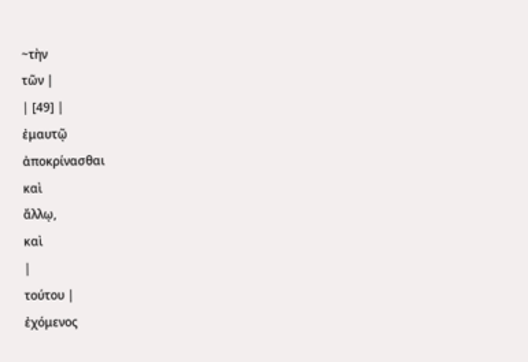~τὴν
τῶν |
| [49] |
ἐμαυτῷ
ἀποκρίνασθαι
καὶ
ἄλλῳ,
καὶ
|
τούτου |
ἐχόμενος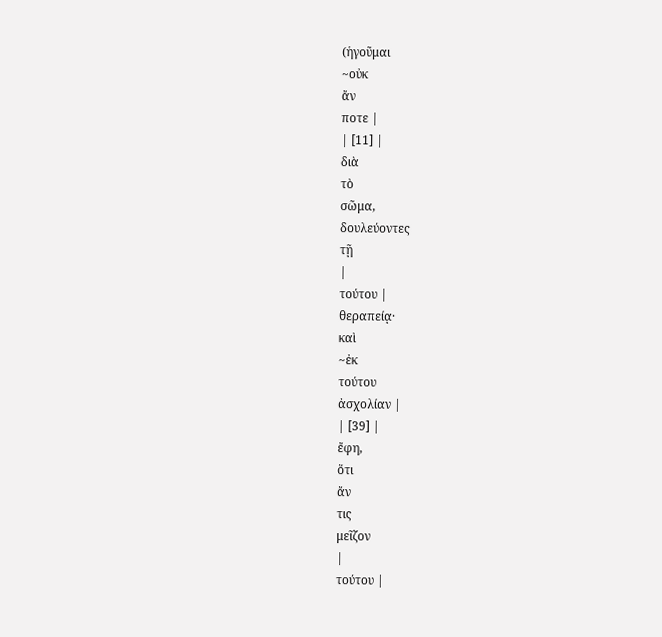(ἡγοῦμαι
~οὐκ
ἄν
ποτε |
| [11] |
διὰ
τὸ
σῶμα,
δουλεύοντες
τῇ
|
τούτου |
θεραπείᾳ·
καὶ
~ἐκ
τούτου
ἀσχολίαν |
| [39] |
ἔφη,
ὅτι
ἄν
τις
μεῖζον
|
τούτου |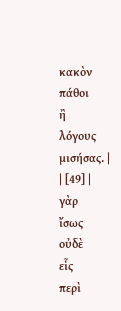κακὸν
πάθοι
ἢ
λόγους
μισήσας. |
| [49] |
γὰρ
ἴσως
οὐδὲ
εἷς
περὶ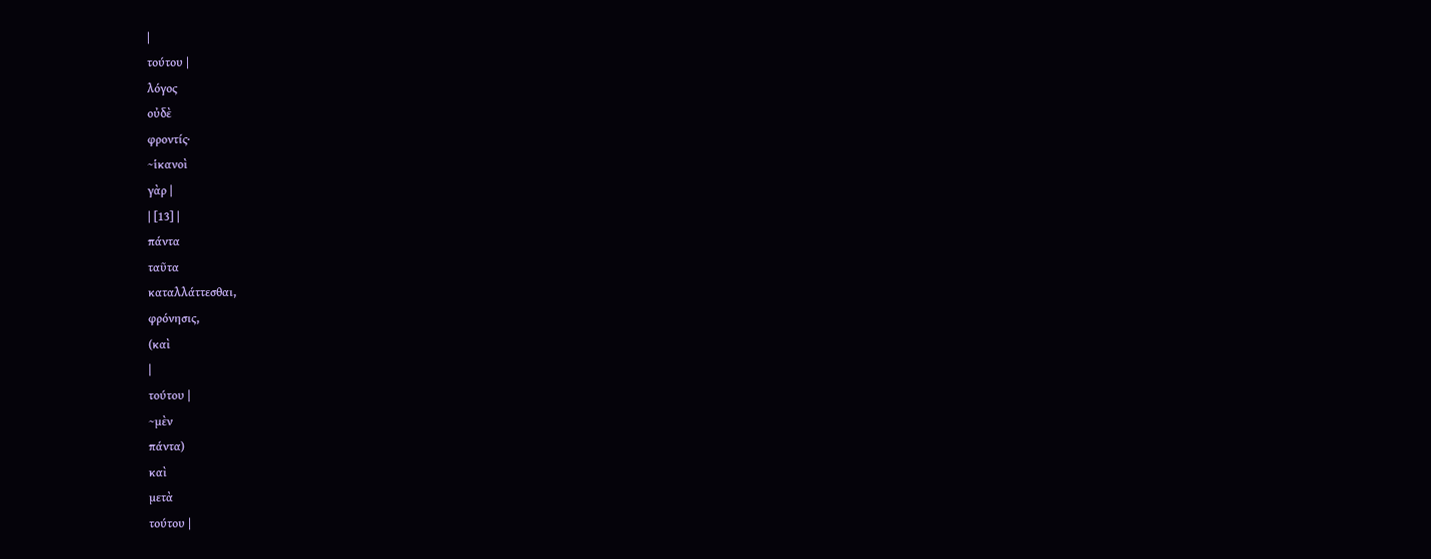|
τούτου |
λόγος
οὐδὲ
φροντίς·
~ἱκανοὶ
γὰρ |
| [13] |
πάντα
ταῦτα
καταλλάττεσθαι,
φρόνησις,
(καὶ
|
τούτου |
~μὲν
πάντα)
καὶ
μετὰ
τούτου |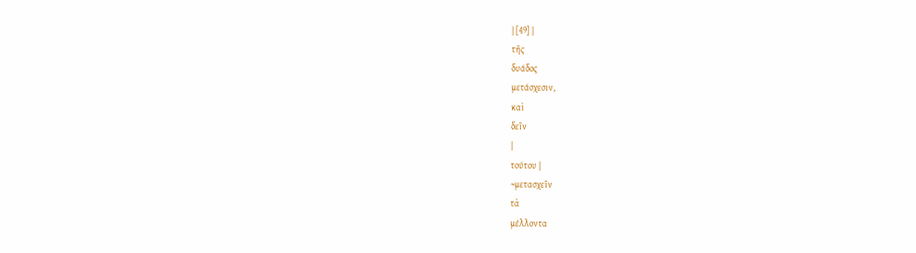| [49] |
τῆς
δυάδος
μετάσχεσιν,
καὶ
δεῖν
|
τούτου |
~μετασχεῖν
τὰ
μέλλοντα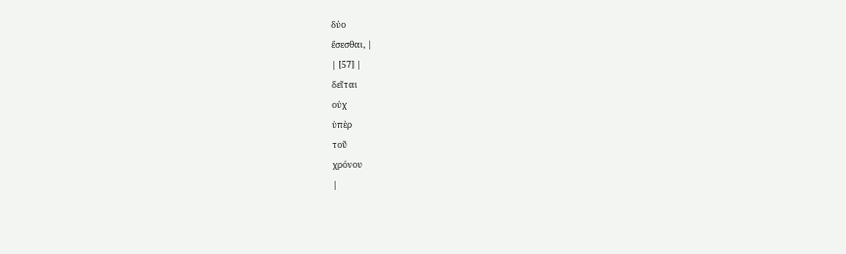δύο
ἔσεσθαι, |
| [57] |
δεῖται
οὐχ
ὑπὲρ
τοῦ
χρόνου
|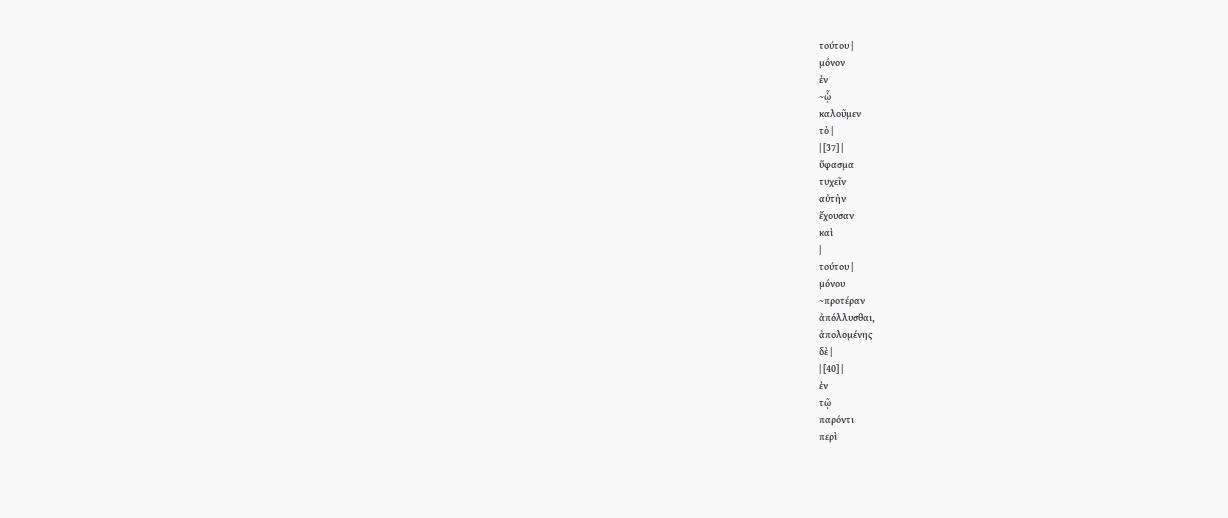τούτου |
μόνον
ἐν
~ᾧ
καλοῦμεν
τὸ |
| [37] |
ὕφασμα
τυχεῖν
αὐτὴν
ἔχουσαν
καὶ
|
τούτου |
μόνου
~προτέραν
ἀπόλλυσθαι,
ἀπολομένης
δὲ |
| [40] |
ἐν
τῷ
παρόντι
περὶ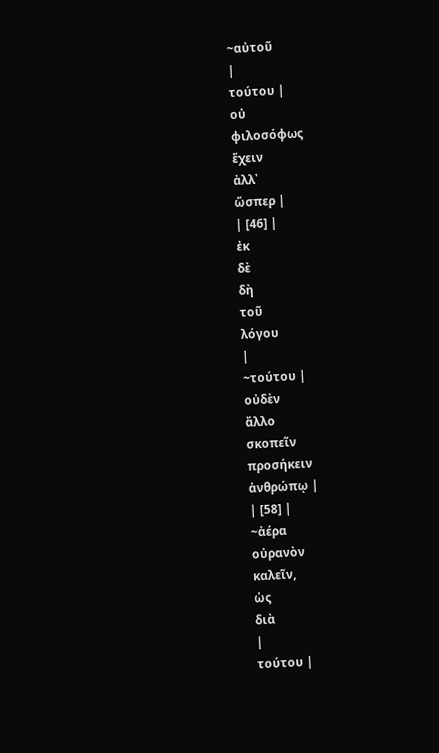~αὐτοῦ
|
τούτου |
οὐ
φιλοσόφως
ἔχειν
ἀλλ᾽
ὥσπερ |
| [46] |
ἐκ
δὲ
δὴ
τοῦ
λόγου
|
~τούτου |
οὐδὲν
ἄλλο
σκοπεῖν
προσήκειν
ἀνθρώπῳ |
| [58] |
~ἀέρα
οὐρανὸν
καλεῖν,
ὡς
διὰ
|
τούτου |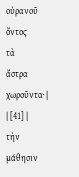οὐρανοῦ
ὄντος
τὰ
ἄστρα
χωροῦντα· |
| [41] |
τὴν
μάθησιν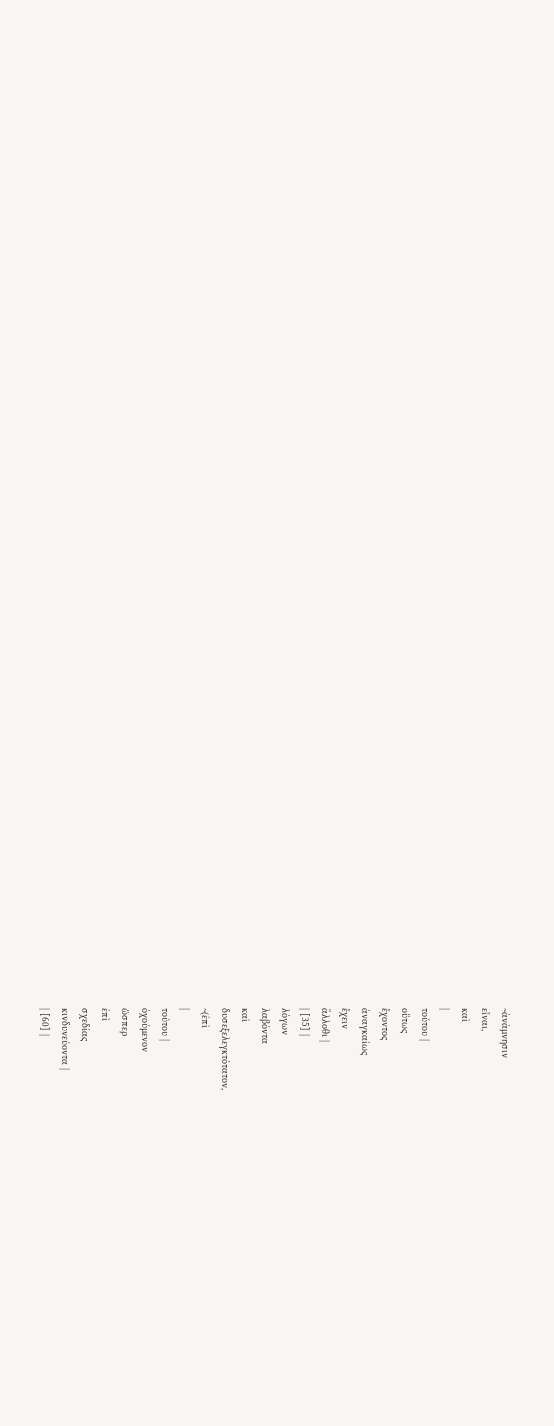~ἀνάμνησιν
εἶναι,
καὶ
|
τούτου |
οὕτως
ἔχοντος
ἀναγκαίως
ἔχειν
ἄλλοθι |
| [35] |
λόγων
λαβόντα
καὶ
δυσεξελεγκτότατον,
~(ἐπὶ
|
τούτου |
ὀχούμενον
ὥσπερ
ἐπὶ
σχεδίας
κινδυνεύοντα |
| [60] |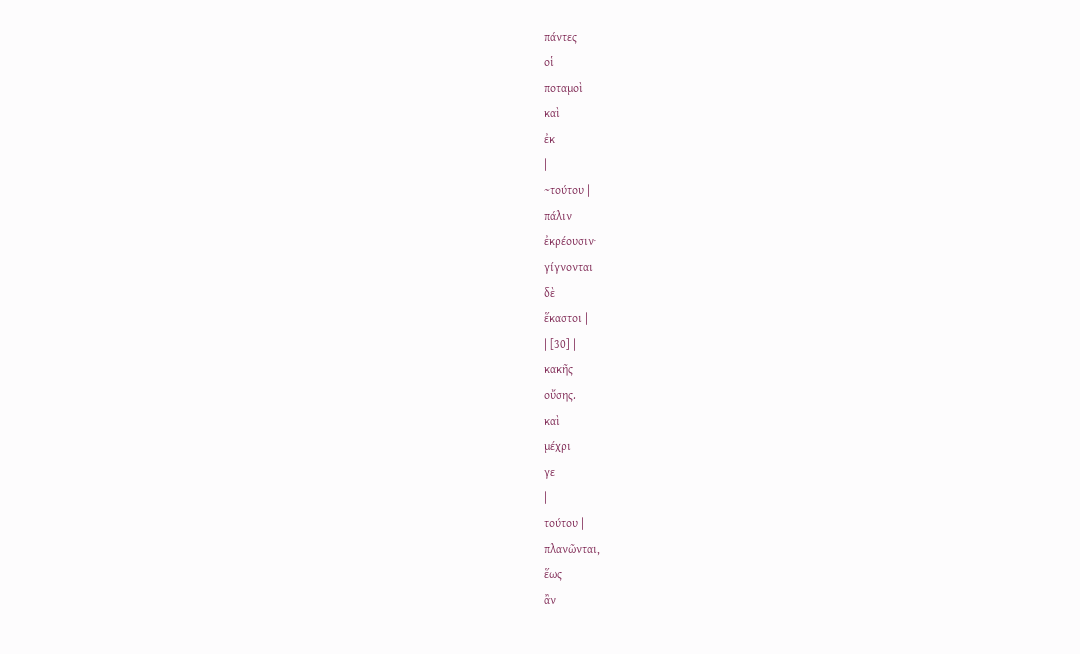πάντες
οἱ
ποταμοὶ
καὶ
ἐκ
|
~τούτου |
πάλιν
ἐκρέουσιν·
γίγνονται
δὲ
ἕκαστοι |
| [30] |
κακῆς
οὔσης.
καὶ
μέχρι
γε
|
τούτου |
πλανῶνται,
ἕως
ἂν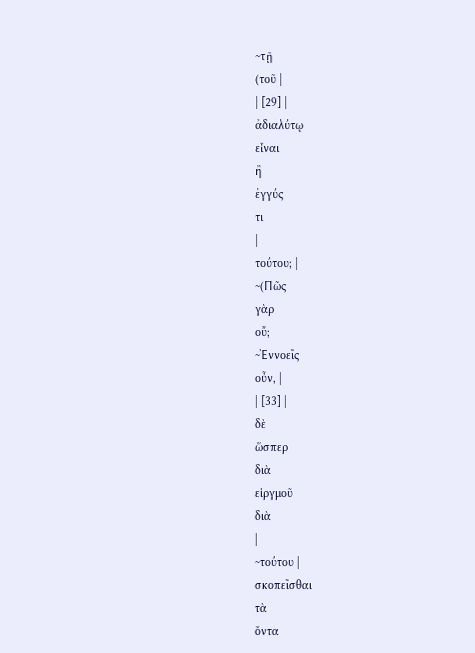~τῇ
(τοῦ |
| [29] |
ἀδιαλύτῳ
εἶναι
ἢ
ἐγγύς
τι
|
τούτου; |
~(Πῶς
γὰρ
οὔ;
~Ἐννοεῖς
οὖν, |
| [33] |
δὲ
ὥσπερ
διὰ
εἱργμοῦ
διὰ
|
~τούτου |
σκοπεῖσθαι
τὰ
ὄντα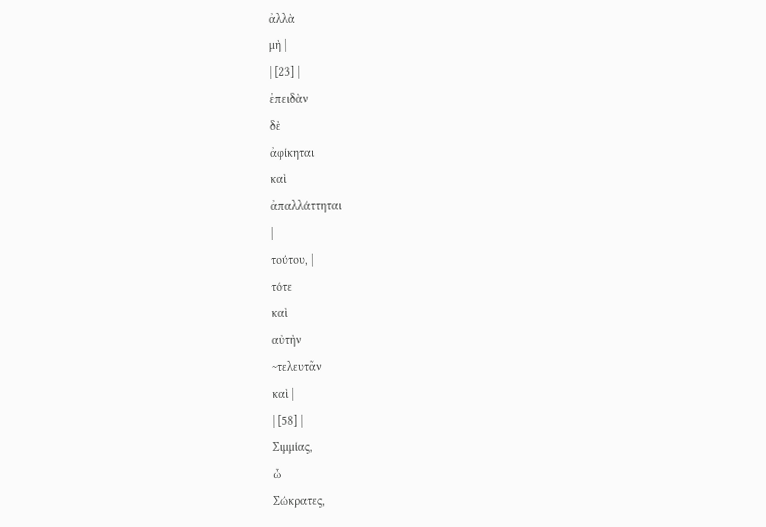ἀλλὰ
μὴ |
| [23] |
ἐπειδὰν
δὲ
ἀφίκηται
καὶ
ἀπαλλάττηται
|
τούτου, |
τότε
καὶ
αὐτὴν
~τελευτᾶν
καὶ |
| [58] |
Σιμμίας,
ὦ
Σώκρατες,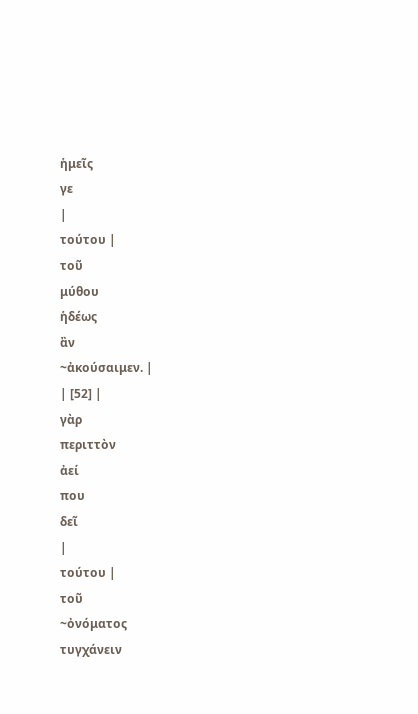ἡμεῖς
γε
|
τούτου |
τοῦ
μύθου
ἡδέως
ἂν
~ἀκούσαιμεν. |
| [52] |
γὰρ
περιττὸν
ἀεί
που
δεῖ
|
τούτου |
τοῦ
~ὀνόματος
τυγχάνειν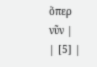ὅπερ
νῦν |
| [5] |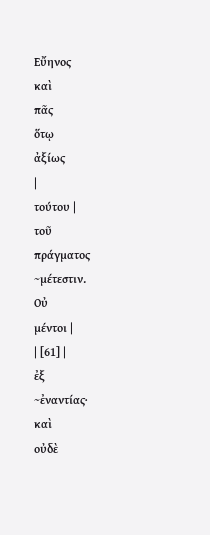Εὔηνος
καὶ
πᾶς
ὅτῳ
ἀξίως
|
τούτου |
τοῦ
πράγματος
~μέτεστιν.
Οὐ
μέντοι |
| [61] |
ἐξ
~ἐναντίας·
καὶ
οὐδὲ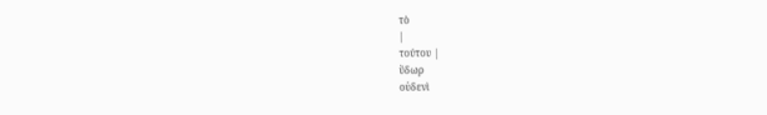τὸ
|
τούτου |
ὕδωρ
οὐδενὶ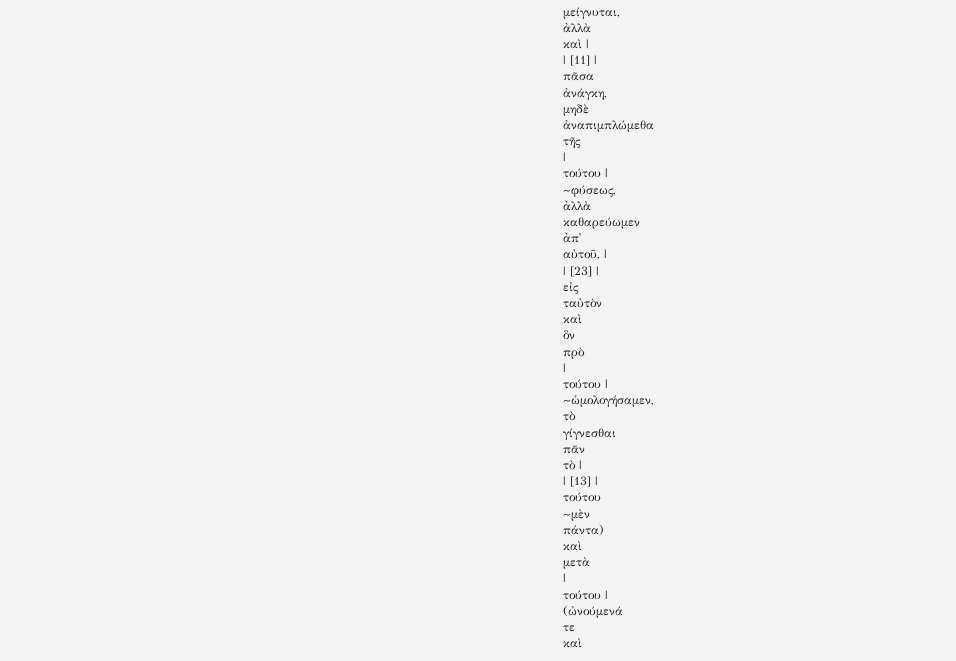μείγνυται,
ἀλλὰ
καὶ |
| [11] |
πᾶσα
ἀνάγκη,
μηδὲ
ἀναπιμπλώμεθα
τῆς
|
τούτου |
~φύσεως,
ἀλλὰ
καθαρεύωμεν
ἀπ᾽
αὐτοῦ, |
| [23] |
εἰς
ταὐτὸν
καὶ
ὃν
πρὸ
|
τούτου |
~ὡμολογήσαμεν,
τὸ
γίγνεσθαι
πᾶν
τὸ |
| [13] |
τούτου
~μὲν
πάντα)
καὶ
μετὰ
|
τούτου |
(ὠνούμενά
τε
καὶ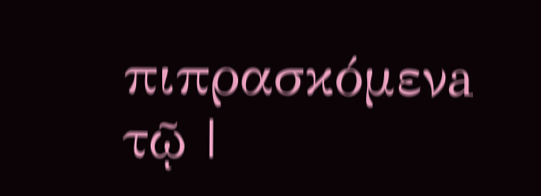πιπρασκόμενa
τῷ |